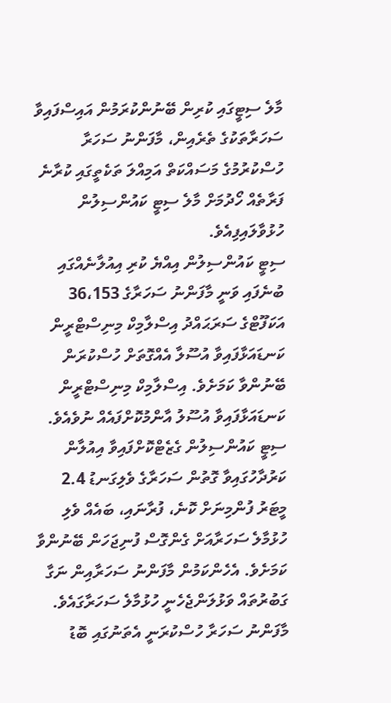މާލެ ސިޓީގައި ކުރިން ބޭނުންކުރަމުން އައިސްފައިވާ ސަހަރާތަކުގެ ތެރެއިން، މާފަންނު ސަހަރާ ހުސްކުރުމުގެ މަސައްކަތް އަމިއްލަ ތަކެތީގައި ކުރާނެ ފަރާތެއް ހޯދުމަށް މާލެ ސިޓީ ކައުންސިލުން ހުޅުވާލައިފިއެވެ.
ސިޓީ ކައުންސިލުން އިއްޔެ ކުރި އިއުލާނެއްގައި ބުނެފައި ވަނީ މާފަންނު ސަހަރާގެ 36،153 އަކަފޫޓްގެ ސަރަޙައްދު އިސްލާމިކް މިނިސްޓްރީން ކަނޑައަޅާފައިވާ އުސޫލާ އެއްގޮތަށް ހުސްކުރަން ބޭނުންވާ ކަމަށެވެ. އިސްލާމިކް މިނިސްޓްރީން ކަނޑައަޅާފައިވާ އުސޫލު އާންމުކޮށްފައެއް ނުވެއެވެ.
ސިޓީ ކައުންސިލުން ގެޒެޓްކޮށްފައިވާ އިއުލާން ކަރުދާހުގައިވާ ގޮތުން ސަހަރާގެ ވެލިގަނޑު 2.4 މީޓަރު ފުންމިނަށް ކޮނެ، ފުރާނައި، ބައެއް ވެލި ހުޅުމާލެ ސަހަރާއަށް ގެންގޮސް ފުނިޖަހަން ބޭނުންވާ ކަމަށެވެ. އެހެންކަމުން މާފަންނު ސަހަރާއިން ނަގާ ގަބުރުތައް ވަޅުލަންޖެހެނީ ހުޅުމާލެ ސަހަރާގައެވެ.
މާފަންނު ސަހަރާ ހުސްކުރަނީ އެތަނުގައި ބޮޑު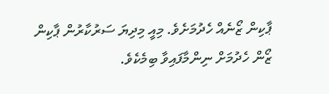ޕާކިން ޒޯނެއް ހެދުމަށެވެ. މިއީ މިދިޔަ ސަރުކާރުން ޕާކިން ޒޯން ހެދުމަށް ނިންމާފައިވާ ބިމެކެވެ.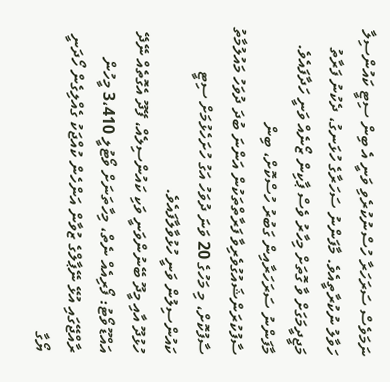ނަމަވެސް ސަރަހަރާ ހުސްނުކުރެވި ވަނީ އެ ބިން ސިޓީ ކައުންސިލާ ހަވާލު ނުކުރާތީއެވެ. މާފަންނު ސަހަރާގެ ހުޅަނގު، ދެކުނު ފަރާތު މަޖީދީމަގަށް ވާ ގޮތަށް މިހާރު ވެސް ޕާކިން ޒޯނެއް ވަނީ ހަދާފައެވެ.
މާފަންނު ސަރަހަރާއިން ގަބުރު ހުސްކޮށް، ބިން ސާފުކުރަންޝައުގުވެރިވާ ފަރާތްތަކުން އަންނަ ބުދަ ދުވަހު މައުލުމާތު ސާފުކޮށް، މި މަހުގެ 20 ވަނަ ދުވަހު އަގު ހުށަހެޅުމަށް ސިޓީ ކައުންސިލުން ވަނީ ހުޅުވާލާފައެވެ.
ހުޅުދޫ އާއި މީދޫ ބޭނުންވަނީ ވަކި ކައުންސިލެއް، ފޭދޫ އެގޮތެއް ނޭދޭ
އައްޑޫ ވޯޓު: ފޯރިއެއް ނެތް، މިހާތަނަށް ވޯޓުލީ 3،410 މީހުން
ރާއްޖޭގައި އުޅޭ ނޭޕާލްގެ ޒުވާން އަންހެން ކުއްޖަކު ގެއްލިގެން ހޯދަނީ
ޔޯގާ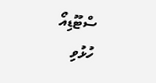ސްޓޫޑިއޯ ހުޅުވި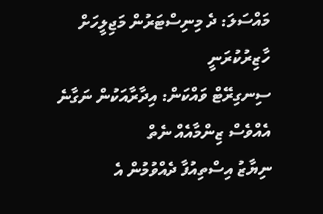މައްސަލަ: ދެ މިނިސްޓަރުން މަޖިލީހަށް ހާޒިރުކުރަނީ
ސިނގިރޭޓް ވައްކަން: އިދާރާއަކުން ނަގާނެ އެއްވެސް ޒިންމާއެއް ނެތް
ނިޔާޒު އިސްތިއުފާ ދެއްވުމުން އެ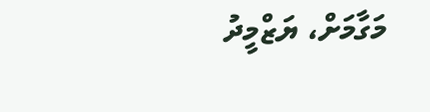މަގާމަށް، ޔަޒްމީދު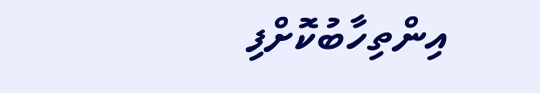އިންތިހާބުކޮށްފި